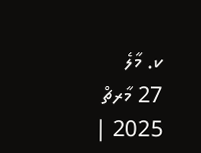ކ. މާލެ
27 މާރޗް 2025 |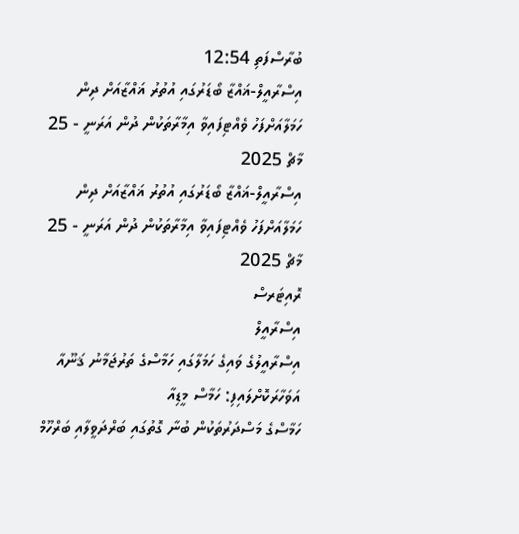ބުރާސްފަތި 12:54
އިސްރާއީލް-ޣައްޒާ ބޯޑަރުގައި އުތުރު ޣައްޒާއަށް ދިން ހަމަލާއަށްފަހު ވެއްޓިފައިވާ އިމާރާތަކުން ދުން އަރަނީ - 25 މާޗް 2025
އިސްރާއީލް-ޣައްޒާ ބޯޑަރުގައި އުތުރު ޣައްޒާއަށް ދިން ހަމަލާއަށްފަހު ވެއްޓިފައިވާ އިމާރާތަކުން ދުން އަރަނީ - 25 މާޗް 2025
ރޮއިޓަރސް
އިސްރާއީލް
އިސްރާއީލުގެ ވައިގެ ހަމަލާގައި ހަމާސްގެ ތަރުޖަމާނު ޤަނޫއާ އަވަހާރަކޮށްލައިފި: ހަމާސް މީޑިއާ
ހަމާސްގެ މަސްދަރުތަކުން ބުނާ ގޮތުގައި ބަރްދަވީލާއި ބަރްހޫމް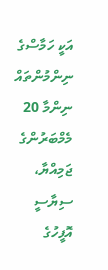އަކީ ހަމާސްގެ ނިންމުންތައް ނިންމާ 20 މެމްބަރުންގެ ޖަމިއްޔާ، ސިޔާސީ އޮފީހުގެ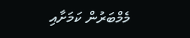މެމްބަރުން ކަމަށާއި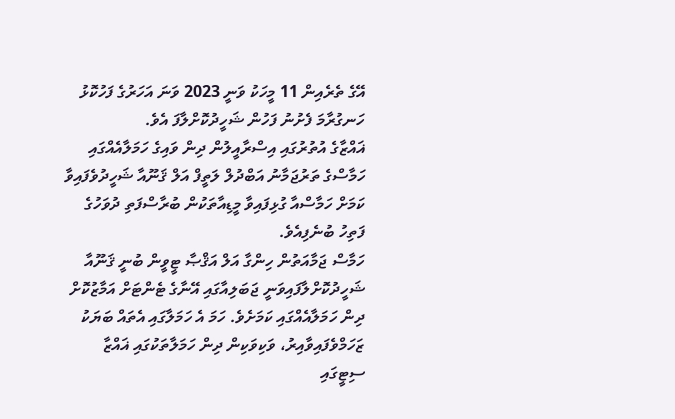އޭގެ ތެރެއިން 11 މީހަކު ވަނީ 2023 ވަނަ އަހަރުގެ ފަހުކޮޅު ހަނގުރާމަ ފެށުނު ފަހުން ޝަހީދުކޮށްލާފަ އެވެ.
ޣައްޒާގެ އުތުރުގައި އިސްރާއީލުން ދިން ވައިގެ ހަމަލާއެއްގައި ހަމާސްގެ ތަރުޖަމާނު އަބްދުލް ލަތީފް އަލް ޤަނޫއާ ޝަހީދުވެފައިވާ ކަމަށް ހަމާސްއާ ގުޅިފައިވާ މީޑިއާތަކުން ބުރާސްފަތި ދުވަހުގެ ފަތިހު ބުނެފިއެވެ.
ހަމާސް ޖަމާއަތުން ހިންގާ އަލް އަޤްޞާ ޓީވީން ބުނީ ޤަނޫއާ ޝަހީދުކޮށްލާފައިވަނީ ޖަބަލިއާގައި އޭނާގެ ޓެންޓަށް އަމާޒުކޮށް ދިން ހަމަލާއެއްގައި ކަމަށެވެ. ހަމަ އެ ހަމަލާގައި އެތައް ބަޔަކު ޒަހަމްވެފައިވާއިރު، ވަކިވަކިން ދިން ހަމަލާތަކުގައި ޣައްޒާ ސިޓީގައި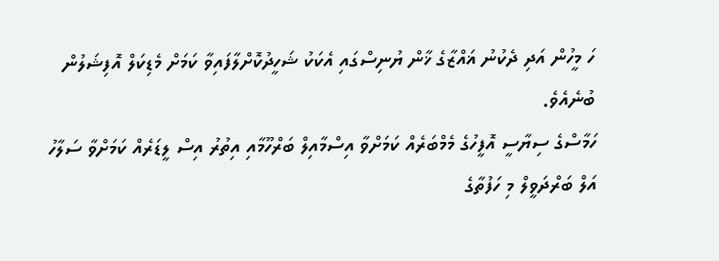ހަ މީހުން އަދި ދެކުނު ޣައްޒާގެ ޚާން ޔުނިސްގައި އެކަކު ޝަހީދުކޮށްލާފައިވާ ކަމަށް މެޑިކަލް އޮފިޝަލުން ބުނެއެވެ.
ހަމާސްގެ ސިޔާސީ އޮފީހުގެ މެމްބަރެއް ކަމަށްވާ އިސްމާއިލް ބަރްހޫމާއި އިތުރު އިސް ލީޑަރެއް ކަމަށްވާ ސަލާހު އަލް ބަރްދަވީލް މި ހަފުތާގެ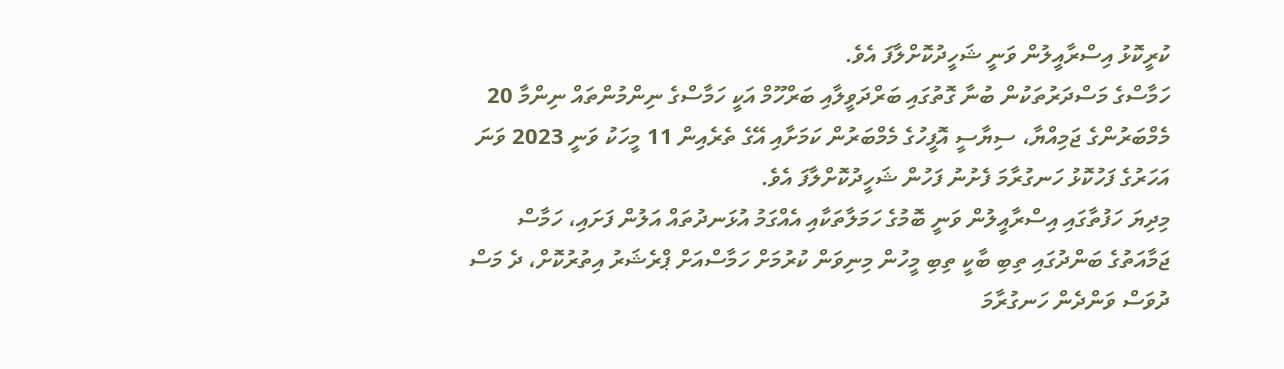ކުރީކޮޅު އިސްރާއީލުން ވަނީ ޝަހީދުކޮށްލާފަ އެވެ.
ހަމާސްގެ މަސްދަރުތަކުން ބުނާ ގޮތުގައި ބަރްދަވީލާއި ބަރްހޫމް އަކީ ހަމާސްގެ ނިންމުންތައް ނިންމާ 20 މެމްބަރުންގެ ޖަމިއްޔާ، ސިޔާސީ އޮފީހުގެ މެމްބަރުން ކަމަށާއި އޭގެ ތެރެއިން 11 މީހަކު ވަނީ 2023 ވަނަ އަހަރުގެ ފަހުކޮޅު ހަނގުރާމަ ފެށުނު ފަހުން ޝަހީދުކޮށްލާފަ އެވެ.
މިދިޔަ ހަފުތާގައި އިސްރާއީލުން ވަނީ ބޮމުގެ ހަމަލާތަކާއި އެއްގަމު އުޅަނދުތައް އަލުން ފަށައި، ހަމާސް ޖަމާއަތުގެ ބަންދުގައި ތިބި ބާކީ ތިބި މީހުން މިނިވަން ކުރުމަށް ހަމާސްއަށް ޕްރެޝަރު އިތުރުކޮށް، ދެ މަސް ދުވަސް ވަންދެން ހަނގުރާމަ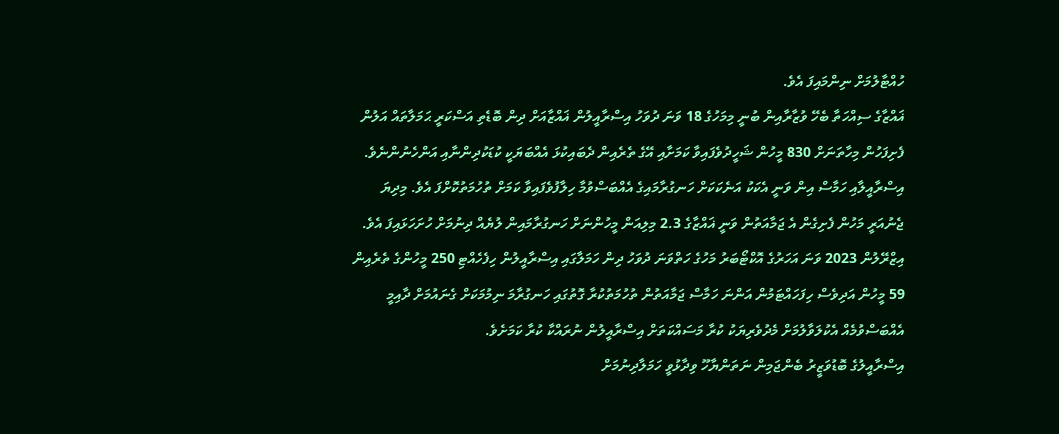ހުއްޓާލުމަށް ނިންމައިފަ އެވެ.
ޣައްޒާގެ ސިއްހަތާ ބެހޭ ވުޒާރާއިން ބުނީ މިމަހުގެ 18 ވަނަ ދުވަހު އިސްރާއީލުން ޣައްޒާއަށް ދިން ބޮޑެތި އަސްކަރީ ޙަމަލާތައް އަލުން ފެށިފަހުން މިހާތަނަށް 830 މީހުން ޝަހީދުވެފައިވާ ކަމަށާއި އޭގެ ތެރެއިން ދެބައިކުޅަ އެއްބަޔަކީ ކުޑަކުދިންނާއި އަންހެނުންނެވެ.
އިސްރާއީލާއި ހަމާސް އިން ވަނީ އެކަކު އަނެކަކަށް ހަނގުރާމައިގެ އެއްބަސްވުމާ ހިލާފުވެފައިވާ ކަމަށް ތުހުމަތުކޮށްފަ އެވެ. މިދިޔަ ޖެނުއަރީ މަހުން ފެށިގެން އެ ޖަމާއަތުން ވަނީ ޣައްޒާގެ 2.3 މިލިއަން މީހުންނަށް ހަނގުރާމައިން ލުޔެއް ދިނުމަށް ހުށަހަޅައިފަ އެވެ.
އިޒްރޭލުން 2023 ވަނަ އަހަރުގެ އޮކްޓޯބަރު މަހުގެ ހަތްވަނަ ދުވަހު ދިން ހަމަލާގައި އިސްރާއީލުން ހިފެހެއްޓި 250 މީހުންގެ ތެރެއިން 59 މީހުން އަދިވެސް ހިފަހައްޓަމުން އަންނަ ހަމާސް ޖަމާއަތުން ތުހުމަތުކުރާ ގޮތުގައި ހަނގުރާމަ ނިމުމަކަށް ގެނައުމަށް ދާއިމީ އެއްބަސްވުމެއް އެކުލަވާލުމަށް މެދުވެރިޔަކު ކުރާ މަސައްކަތަށް އިސްރާއީލުން ނުރައްކާ ކުރާ ކަމަށެވެ.
އިސްރާއީލުގެ ބޮޑުވަޒީރު ބެންޖަމިން ނަތަންޔާހޫ ވިދާޅުވީ ހަމަލާދިނުމަށް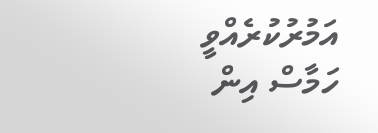އަމުރުކުރެއްވީ ހަމާސް އިން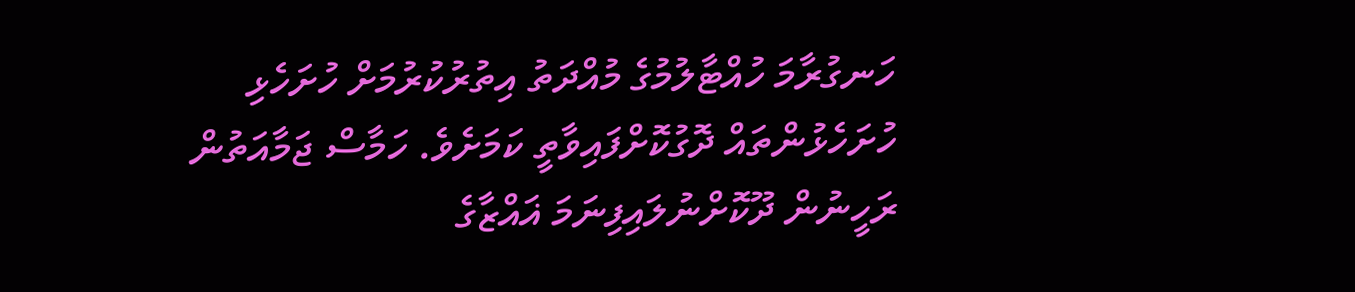ހަނގުރާމަ ހުއްޓާލުމުގެ މުއްދަތު އިތުރުކުރުމަށް ހުށަހެޅި ހުށަހެޅުންތައް ދޮގުކޮށްފައިވާތީ ކަމަށެވެ. ހަމާސް ޖަމާއަތުން ރަހީނުން ދޫކޮށްނުލައިފިނަމަ ޣައްޒާގެ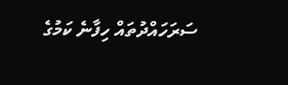ސަރަހައްދުތައް ހިފާނެ ކަމުގެ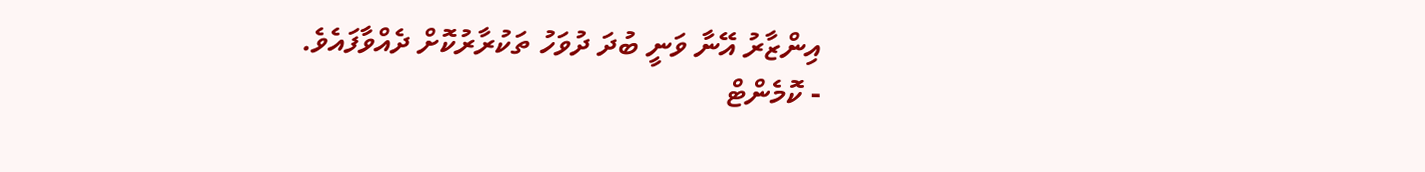އިންޒާރު އޭނާ ވަނީ ބުދަ ދުވަހު ތަކުރާރުކޮށް ދެއްވާފައެވެ.
- ކޮމެންޓް